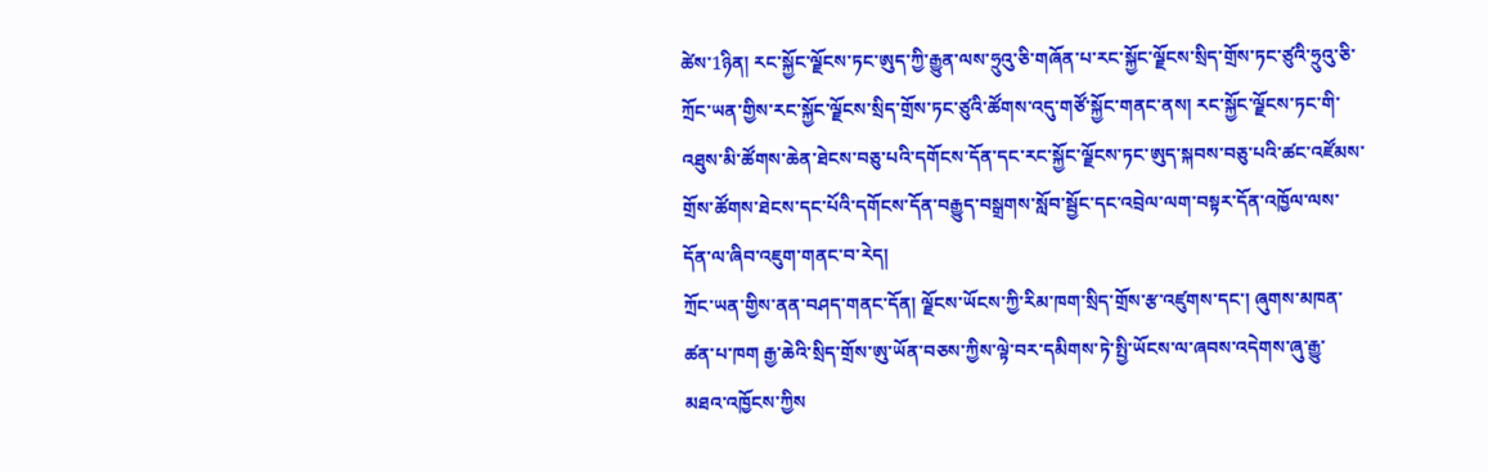ཚེས་1ཉིན། རང་སྐྱོང་ལྗོངས་ཏང་ཨུད་ཀྱི་རྒྱུན་ལས་ཧྲུའུ་ཅི་གཞོན་པ་རང་སྐྱོང་ལྗོངས་སྲིད་གྲོས་ཏང་ཙུའི་ཧྲུའུ་ཅི་ཀྲོང་ཡན་གྱིས་རང་སྐྱོང་ལྗོངས་སྲིད་གྲོས་ཏང་ཙུའི་ཚོགས་འདུ་གཙོ་སྐྱོང་གནང་ནས། རང་སྐྱོང་ལྗོངས་ཏང་གི་འཐུས་མི་ཚོགས་ཆེན་ཐེངས་བཅུ་པའི་དགོངས་དོན་དང་རང་སྐྱོང་ལྗོངས་ཏང་ཨུད་སྐབས་བཅུ་པའི་ཚང་འཛོམས་གྲོས་ཚོགས་ཐེངས་དང་པོའི་དགོངས་དོན་བརྒྱུད་བསྒྲགས་སློབ་སྦྱོང་དང་འབྲེལ་ལག་བསྟར་དོན་འཁྱོལ་ལས་དོན་ལ་ཞིབ་འཇུག་གནང་བ་རེད།
ཀྲོང་ཡན་གྱིས་ནན་བཤད་གནང་དོན། ལྗོངས་ཡོངས་ཀྱི་རིམ་ཁག་སྲིད་གྲོས་རྩ་འཛུགས་དང་། ཞུགས་མཁན་ཚན་པ་ཁག རྒྱ་ཆེའི་སྲིད་གྲོས་ཨུ་ཡོན་བཅས་ཀྱིས་ལྟེ་བར་དམིགས་ཏེ་སྤྱི་ཡོངས་ལ་ཞབས་འདེགས་ཞུ་རྒྱུ་མཐའ་འཁྱོངས་ཀྱིས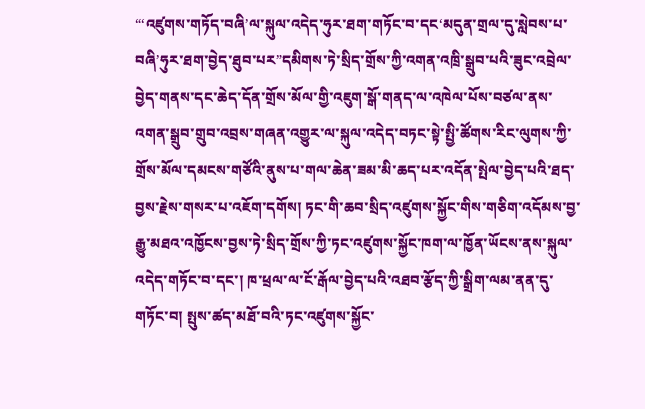“‘འཛུགས་གཏོད་བཞི’ལ་སྐུལ་འདེད་ཧུར་ཐག་གཏོང་བ་དང‘མདུན་གྲལ་དུ་སླེབས་པ་བཞི’ཧུར་ཐག་བྱེད་ཐུབ་པར”དམིགས་ཏེ་སྲིད་གྲོས་ཀྱི་འགན་འཁྲི་སྒྲུབ་པའི་ཟུང་འབྲེལ་བྱེད་གནས་དང་ཆེད་དོན་གྲོས་མོལ་གྱི་འཇུག་སྒོ་གནད་ལ་འཁེལ་པོས་བཙལ་ནས་འགན་སྒྲུབ་གྲུབ་འབྲས་གཞན་འགྱུར་ལ་སྐུལ་འདེད་བཏང་སྟེ་སྤྱི་ཚོགས་རིང་ལུགས་ཀྱི་གྲོས་མོལ་དམངས་གཙོའི་ནུས་པ་གལ་ཆེན་ཟམ་མི་ཆད་པར་འདོན་སྤེལ་བྱེད་པའི་ཐད་བྱས་རྗེས་གསར་པ་འཇོག་དགོས། ཏང་གི་ཆབ་སྲིད་འཛུགས་སྐྱོང་གིས་གཅིག་འདོམས་བྱ་རྒྱུ་མཐའ་འཁྱོངས་བྱས་ཏེ་སྲིད་གྲོས་ཀྱི་ཏང་འཛུགས་སྐྱོང་ཁག་ལ་ཁྱོན་ཡོངས་ནས་སྐུལ་འདེད་གཏོང་བ་དང་། ཁ་ཕྲལ་ལ་ངོ་རྒོལ་བྱེད་པའི་འཐབ་རྩོད་ཀྱི་སྒྲིག་ལམ་ནན་དུ་གཏོང་བ། སྤུས་ཚད་མཐོ་བའི་ཏང་འཛུགས་སྐྱོང་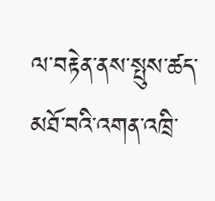ལ་བརྟེན་ནས་སྤུས་ཚད་མཐོ་བའི་འགན་འཁྲི་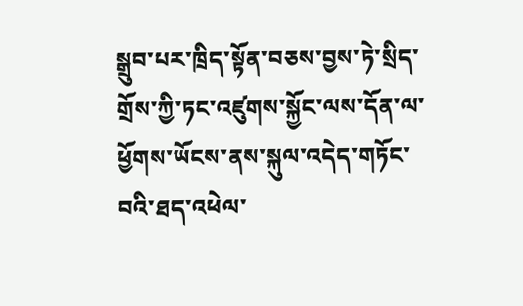སྒྲུབ་པར་ཁྲིད་སྟོན་བཅས་བྱས་ཏེ་སྲིད་གྲོས་ཀྱི་ཏང་འཛུགས་སྐྱོང་ལས་དོན་ལ་ཕྱོགས་ཡོངས་ནས་སྐུལ་འདེད་གཏོང་བའི་ཐད་འཕེལ་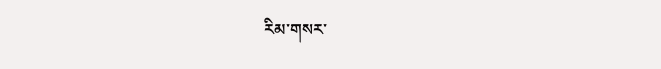རིམ་གསར་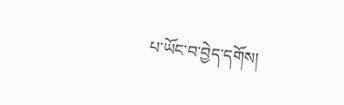པ་ཡོང་བ་བྱེད་དགོས།